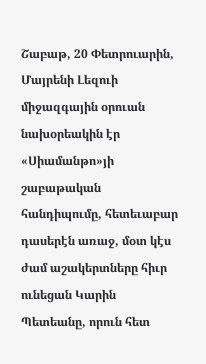Շաբաթ, 20 Փետրուարին, Մայրենի Լեզուի միջազգային օրուան նախօրեակին էր «Սիամանթո»յի շաբաթական հանդիպումը, հետեւաբար դասերէն առաջ, մօտ կէս ժամ աշակերտները հիւր ունեցան Կարին Պետեանը, որուն հետ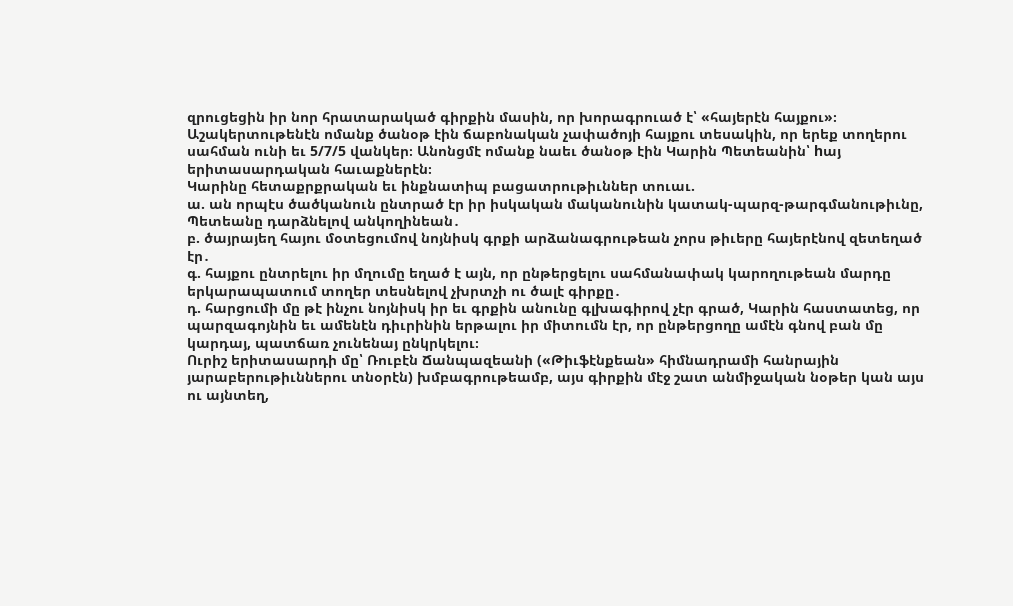զրուցեցին իր նոր հրատարակած գիրքին մասին, որ խորագրուած է՝ «հայերէն հայքու»։
Աշակերտութենէն ոմանք ծանօթ էին ճաբոնական չափածոյի հայքու տեսակին, որ երեք տողերու սահման ունի եւ 5/7/5 վանկեր։ Անոնցմէ ոմանք նաեւ ծանօթ էին Կարին Պետեանին՝ hայ երիտասարդական հաւաքներէն։
Կարինը հետաքրքրական եւ ինքնատիպ բացատրութիւններ տուաւ.
ա. ան որպէս ծածկանուն ընտրած էր իր իսկական մականունին կատակ-պարզ-թարգմանութիւնը, Պետեանը դարձնելով անկողինեան․
բ. ծայրայեղ հայու մօտեցումով նոյնիսկ գրքի արձանագրութեան չորս թիւերը հայերէնով զետեղած էր․
գ. հայքու ընտրելու իր մղումը եղած է այն, որ ընթերցելու սահմանափակ կարողութեան մարդը երկարապատում տողեր տեսնելով չխրտչի ու ծալէ գիրքը․
դ. հարցումի մը թէ ինչու նոյնիսկ իր եւ գրքին անունը գլխագիրով չէր գրած, Կարին հաստատեց, որ պարզագոյնին եւ ամենէն դիւրինին երթալու իր միտումն էր, որ ընթերցողը ամէն գնով բան մը կարդայ, պատճառ չունենայ ընկրկելու։
Ուրիշ երիտասարդի մը՝ Ռուբէն Ճանպազեանի («Թիւֆէնքեան» հիմնադրամի հանրային յարաբերութիւններու տնօրէն) խմբագրութեամբ, այս գիրքին մէջ շատ անմիջական նօթեր կան այս ու այնտեղ,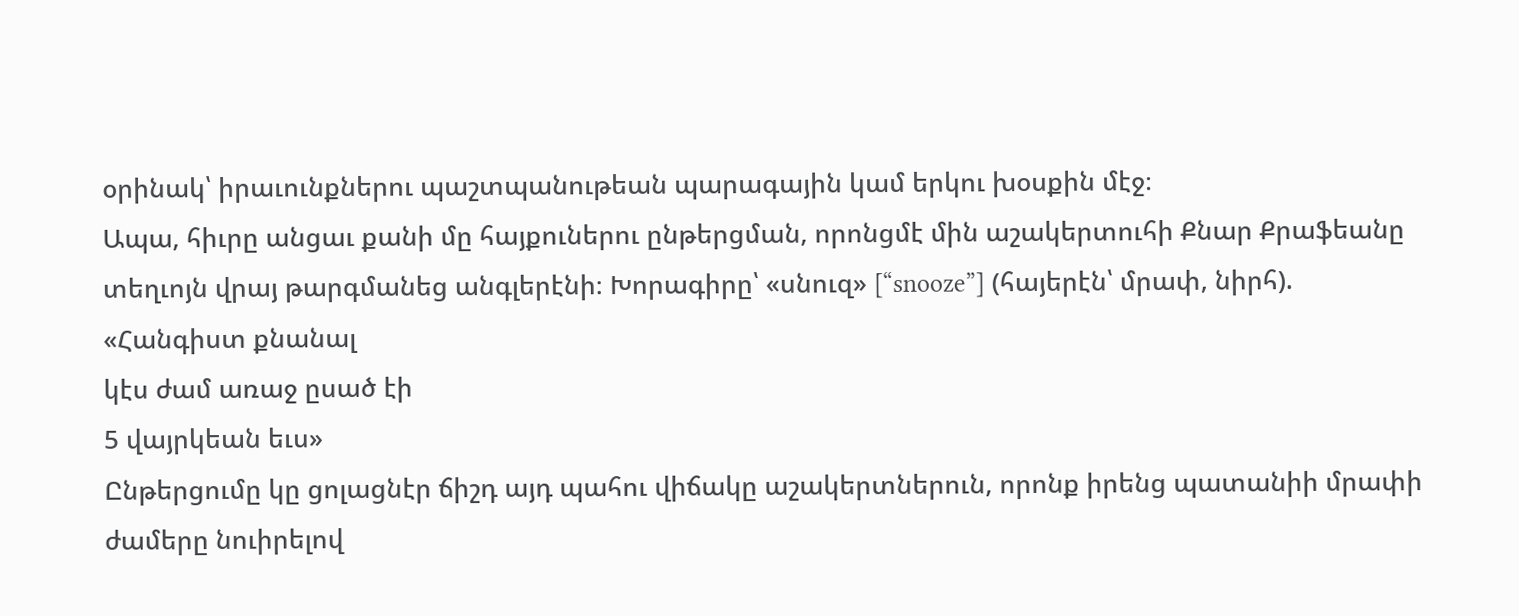օրինակ՝ իրաւունքներու պաշտպանութեան պարագային կամ երկու խօսքին մէջ։
Ապա, հիւրը անցաւ քանի մը հայքուներու ընթերցման, որոնցմէ մին աշակերտուհի Քնար Քրաֆեանը տեղւոյն վրայ թարգմանեց անգլերէնի։ Խորագիրը՝ «սնուզ» [“snooze”] (հայերէն՝ մրափ, նիրհ).
«Հանգիստ քնանալ
կէս ժամ առաջ ըսած էի
5 վայրկեան եւս»
Ընթերցումը կը ցոլացնէր ճիշդ այդ պահու վիճակը աշակերտներուն, որոնք իրենց պատանիի մրափի ժամերը նուիրելով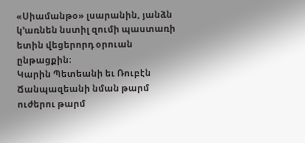«Սիամանթօ» լսարանին, յանձն կ՚առնեն նստիլ զումի պաստառի ետին վեցերորդ օրուան ընթացքին։
Կարին Պետեանի եւ Ռուբէն Ճանպազեանի նման թարմ ուժերու թարմ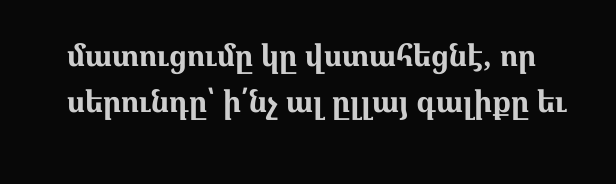մատուցումը կը վստահեցնէ, որ սերունդը՝ ի՛նչ ալ ըլլայ գալիքը եւ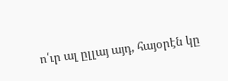ո՛ւր ալ ըլլայ այդ, հայօրէն կը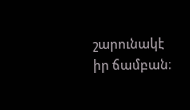շարունակէ իր ճամբան։